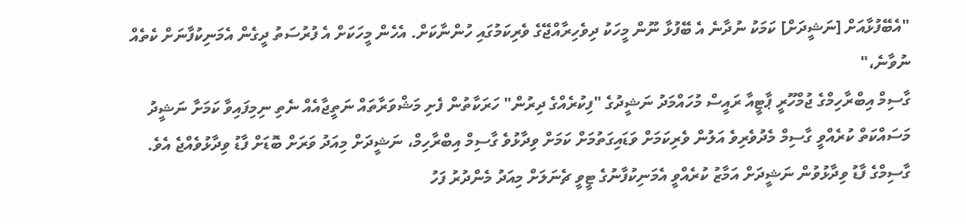"އެބޭފުޅާއަށް [ނަޝީދަށް] ކަމަކު ނުދާނެ އެ ބޭފުޅާ ނޫން މީހަކު ދިވެހިރާއްޖޭގެ ވެރިކަމުގައި ހުންނާކަށް. އެހެން މީހަކަށް އެ ފުރުސަތު ދީގެން އެމަނިކުފާނަށް ކެތެއް ނުވާނެ،"
ގާސިމް އިބްރާހިމްގެ ޖުމްހޫރީ ޕާޓީއާ ރައީސް މުހައްމަދު ނަޝީދުގެ "ފިކުރެއްގެ ދިރުން" ހަރަކާތުން ފެށި މަޝްވަރާތައް ނަތީޖާއެއް ނެތި ނިމިފައިވާ ކަމަށާ ނަޝީދު މަސައްކަތް ކުރެއްވީ ގާސިމް މެދުވެރިވެ އަލުން ވެރިކަމަށް ވަޑައިގަތުމަށް ކަމަށް ވިދާޅުވެ ގާސިމް އިބްރާހިމް، ނަޝީދަށް މިއަދު ވަރަށް ބޮޑަށް ފާޑު ވިދާޅުވެއްޖެ އެވެ.
ގާސިމްގެ ފާޑު ވިދާޅުވުން ނަޝީދަށް އަމާޒު ކުރެއްވީ އެމަނިކުފާނުގެ ޓީވީ ޗެނަލަށް މިއަދު މެންދުރު ފަހު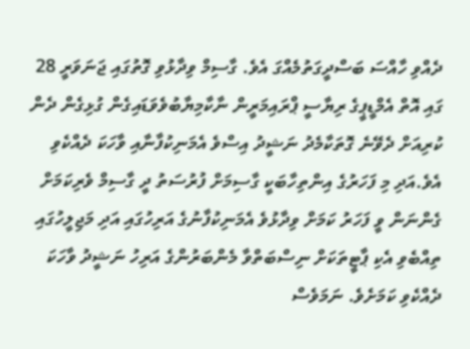ދެއްވި ހާއްސަ ބަސްދީގަތުމެއްގަ އެވެ. ގާސިމް ވިދާޅުވި ގޮތުގައި ޖަނަވަރީ 28 ގައި އޮތް އެމްޑީޕީގެ ރިޔާސީ ޕްރައިމަރީން ނާކާމިޔާބުވެވަޑައިގެން ގުޅިގެން ދެން ކުރިއަށް ދެވޭނެ ގޮތަކާމެދު ނަޝީދު އިސްވެ އެމަނިކުފާނާއި ވާހަކަ ދެއްކެވި އެވެ.އަދި މި ފަހަރުގެ އިންތިހާބަކީ ގާސިމަށް ފުރުސަތު ދީ ގާސިމް ވެރިކަމަށް ގެންނަން ވީ ފަހަރު ކަމަށް ވިދާޅުވެ އެމަނިކުފާނުގެ އަރިހުގައި އަދި މަޖިލީހުގައި ތިއްބެވި އެކި ޕާޓީތަކަށް ނިސްބަތްވާ މެންބަރުންގެ އަރިހު ނަޝީދު ވާހަކަ ދެއްކެވި ކަމަށެވެ. ނަމަވެސް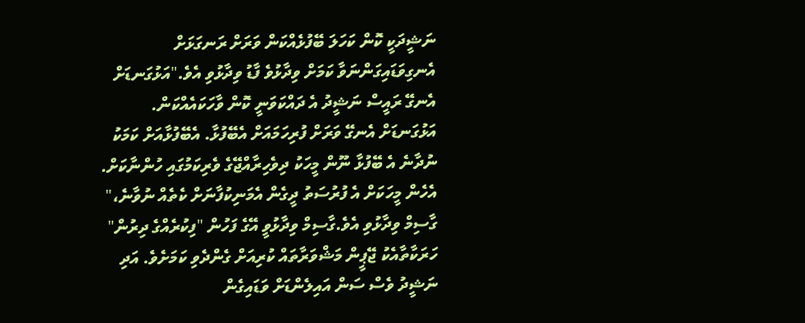ނަޝީދަކީ ކޮން ކަހަލަ ބޭފުޅެއްކަން ވަރަށް ރަނގަޅަށް އެނގިވަޑައިގަންނަވާ ކަމަށް ވިދާޅުވެ ފާޑު ވިދާޅުވި އެވެ."އަޅުގަނޑަށް އެނގޭ ރައީސް ނަޝީދު އެ ދައްކަވަނީ ކޮން ވާހަކައެއްކަން. އަޅުގަނޑަށް އެނގޭ ވަރަށް ފުރިހަމައަށް އެބޭފުޅާ. އެބޭފުޅާއަށް ކަމަކު ނުދާނެ އެ ބޭފުޅާ ނޫން މީހަކު ދިވެހިރާއްޖޭގެ ވެރިކަމުގައި ހުންނާކަށް. އެހެން މީހަކަށް އެ ފުރުސަތު ދީގެން އެމަނިކުފާނަށް ކެތެއް ނުވާނެ،" ގާސިމް ވިދާޅުވި އެވެ.ގާސިމް ވިދާޅުވީ އޭގެ ފަހުން "ފިކުރެއްގެ ދިރުން" ހަރަކާތާއެކު ޖޭޕީން މަޝްވަރާތައް ކުރިއަށް ގެންދެވި ކަމަށެވެ. އަދި ނަޝީދު ވެސް ސަން އައިލެންޑަށް ވަޑައިގެން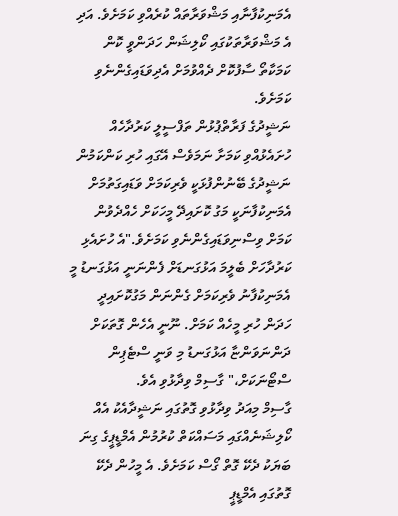އެމަނިކުފާނާއި މަޝްވަރާތައް ކުރެއްވި ކަމަށެވެ. އަދި އެ މަޝްވަރާތަކުގައި ކޯލިޝަން ހަދަންވީ ކޮން ކަމަކާތޯ ސާފުކޮށް ދެއްވުމަށް އެދިވަޑައިގެންނެވި ކަމަށެވެ.
ނަޝީދުގެ ފަރާތްޕުޅުން ތަފްސީލީ ކަރުދާހެއް ހުށައެޅުއްވި ކަމަށާ ނަމަވެސް އޭގައި ހުރި ކަންކަމުން ނަޝީދުގެ ބޭނުންފުޅަކީ ވެރިކަމަށް ވަޑައިގަތުމަށް އެމަނިކުފާނަކީ މަގު ކޮށައިދޭ މީހަކަށް ހެއްދެވުން ކަމަށް ވިސްނިވަޑައިގެންނެވި ކަމަށެވެ."އެ ހުށައެޅި ކަރުދާހަށް ބެލީމަ އަޅުގަނޑަށް ފެންނަނީ އަޅުގަނޑު މީ އެމަނިކުފާނު ވެރިކަމަށް ގެންނަން މަގުކޮށައިދީ ހަދަން ހުރި މީހެއް ކަމަށް. ނޫނީ އެހެން ގޮތަކަށް ދަންނަވަންޏާ އަޅުގަނޑު މި ވަނީ ސްޓެޕިން ސްޓޯނަކަށް،" ގާސިމް ވިދާޅުވި އެވެ.
ގާސިމް މިއަދު ވިދާޅުވި ގޮތުގައި ނަޝީދާއެކު އެއް ކޯލިޝަނެއްގައި މަސައްކަތް ކުރުމުން އެމްޑީޕީގެ ގިނަ ބަޔަކު ދެކޭ ގޮތް ގޯސް ކަމަށެވެ. އެ މީހުން ދެކޭ ގޮތުގައި އެމްޑީޕީ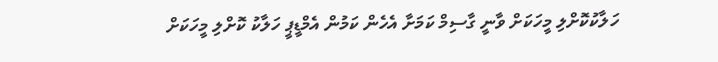ހަލާކުކޮށްލި މީހަކަށް ވާނީ ގާސިމް ކަމަށާ އެހެން ކަމުން އެމްޑީޕީ ހަލާކު ކޮށްލި މީހަކަށް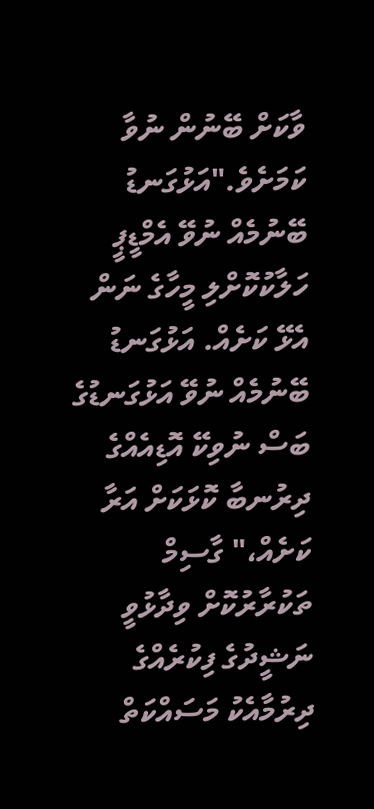ވާކަށް ބޭނުން ނުވާ ކަމަށެވެ."އަޅުގަނޑު ބޭނުމެއް ނުވޭ އެމްޑީޕީ ހަލާކުކޮށްލި މީހާގެ ނަން އެޅޭ ކަށެއް. އަޅުގަނޑު ބޭނުމެއް ނުވޭ އަޅުގަނޑުގެ ބަސް ނުވިކޭ އޮޑިއެއްގެ ދިރުނބާ ކޮޅަކަށް އަރާ ކަށެއް،" ގާސިމް ތަކުރާރުކޮށް ވިދާޅުވީ ނަޝީދުގެ ފިކުރެއްގެ ދިރުމާއެކު މަސައްކަތް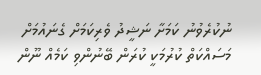ނުކުރެވުނު ކަމަށާ ނަޝީދު ވެރިކަމަށް ގެނައުމަށް މަސައްކަތް ކުރުމަކީ ކުރަން ބޭނުންވި ކަމެއް ނޫން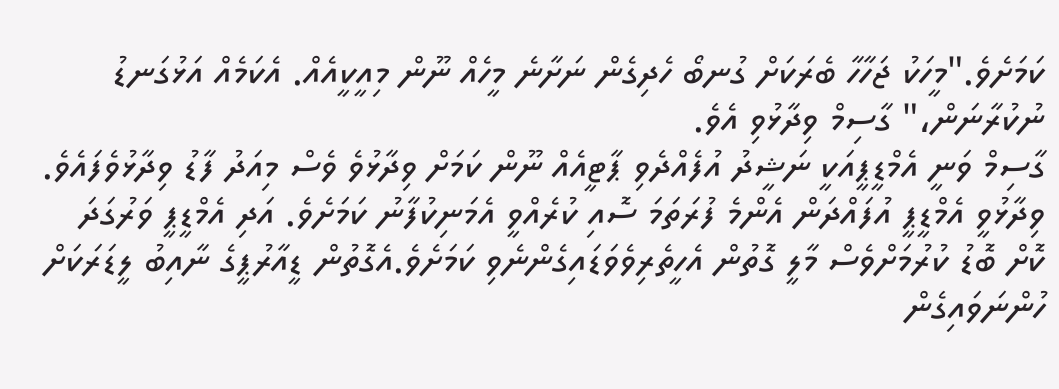ކަމަށެވެ."މީހަކު ޖަހާހާ ބެރަކަށް ގުނބޯ ހެދިގެން ނަށާނެ މީހެއް ނޫން މިއީކީއެއް. އެކަމެއް އަޅުގަނޑު ނުކުރާނަން،" ގާސިމް ވިދާޅުވި އެވެ.
ގާސިމް ވަނީ އެމްޑީޕީއަކީ ނަޝީދު އުފެއްދެވި ޕާޓީއެއް ނޫން ކަމަށް ވިދާޅުވެ ވެސް މިއަދު ފާޑު ވިދާޅުވެފައެވެ. ވިދާޅުވީ އެމްޑީޕީ އުފައްދަން އެންމެ ފުރަތަމަ ސޮއި ކުރެއްވީ އެމަނިކުފާނު ކަމަށެވެ. އަދި އެމްޑީޕީ ވަރުގަދަ ކޮށް ބޮޑު ކުރުމަށްވެސް މާލީ ގޮތުން އެހީތެރިވެވަޑައިގެންނެވި ކަމަށެވެ.އެގޮތުން ޑީއާރުޕީގެ ނާއިބު ލީޑަރަކަށް ހުންނަވައިގެން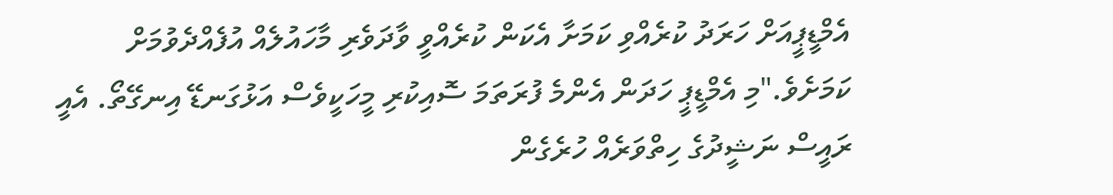އެމްޑީޕީއަށް ހަރަދު ކުރެއްވި ކަމަށާ އެކަން ކުރެއްވީ ވާދަވެރި މާހައުލެއް އުފެއްދެވުމަށް ކަމަށެވެ."މި އެމްޑީޕީ ހަދަން އެންމެ ފުރަތަމަ ސޮއިކުރި މީހަކީވެސް އަޅުގަނޑޭ އިނގޭތޯ. އެއީ ރައީސް ނަޝީދުގެ ހިތްވަރެއް ހުރެގެން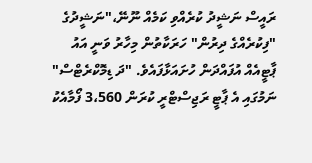ރައީސް ނަޝީދު ކުރެއްވި ކަމެއް ނޫނޭ،"ނަޝީދުގެ "ފިކުރެއްގެ ދިރުން" ހަރަކާތުން މިހާރު ވަނީ އައު ޕާޓީއެއް އުފައްދަން ހުށައަޅާފައެވެ. "ދަ ޑިމޮކްރެޓްސް" ނަމުގައި އެ ޕާޓީ ރަޖިސްޓްރީ ކުރަން 3،560 ފޯމާއެކު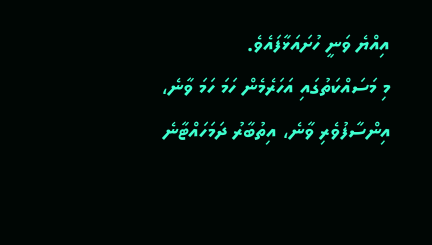އިއްޔެ ވަނީ ހުށައަޅާފައެވެ.
މި މަސައްކަތުގައި އަހަރެމެން ހަމަ ހަމަ ވާނެ، އިންސާފުވެރި ވާނެ، އިތުބާރު ދަމަހައްޓާނެ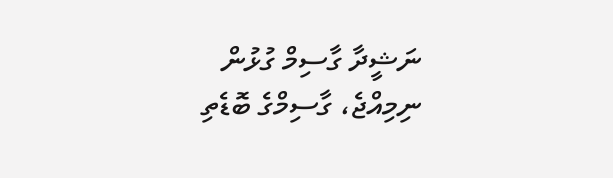ނަޝީދާ ގާސިމް ގުޅުން ނިމިއްޖެ، ގާސިމްގެ ބޮޑެތި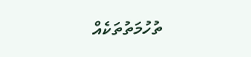ތުހުމަތުތަކެއް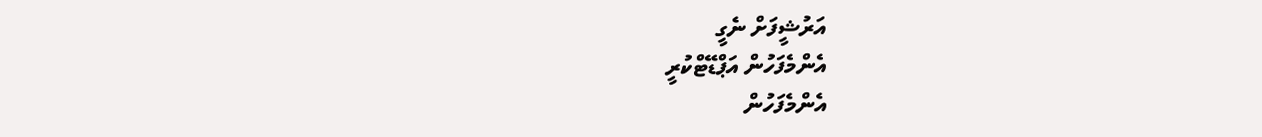އަރުޝީފަށް ނެގީ
އެންމެފަހުން އަޕްޑޭޓްކުރީ
އެންމެފަހުން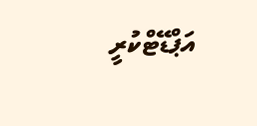އަޕްޑޭޓްކުރީ